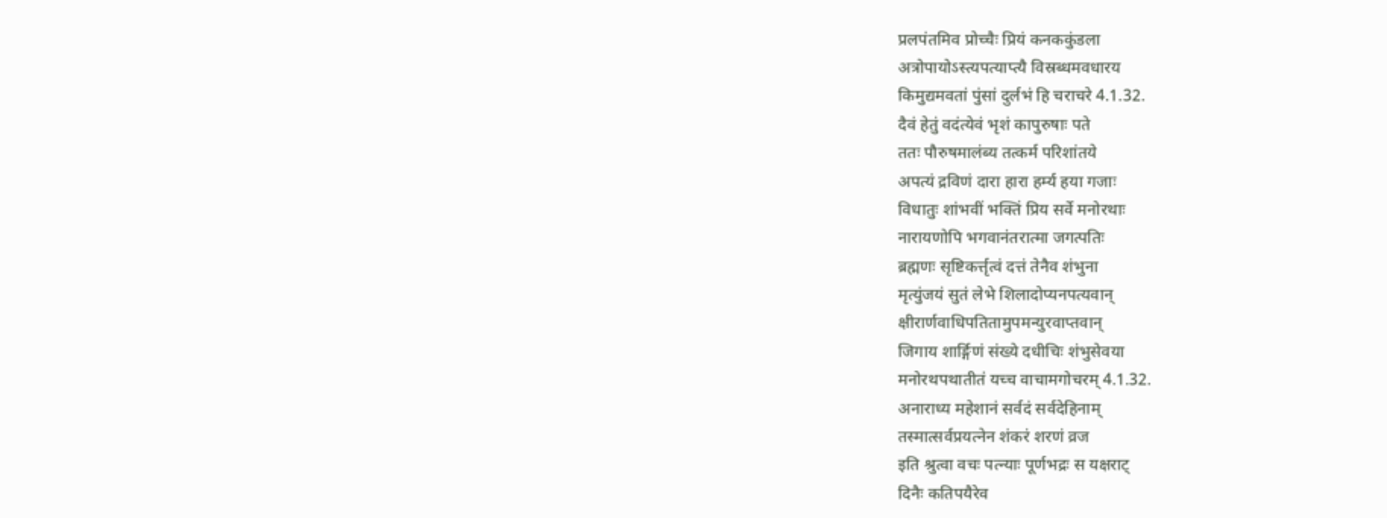प्रलपंतमिव प्रोच्चैः प्रियं कनककुंडला
अत्रोपायोऽस्त्यपत्याप्त्यै विस्रब्धमवधारय
किमुद्यमवतां पुंसां दुर्लभं हि चराचरे 4.1.32.
दैवं हेतुं वदंत्येवं भृशं कापुरुषाः पते
ततः पौरुषमालंब्य तत्कर्म परिशांतये
अपत्यं द्रविणं दारा हारा हर्म्य हया गजाः
विधातुः शांभवीं भक्तिं प्रिय सर्वे मनोरथाः
नारायणोपि भगवानंतरात्मा जगत्पतिः
ब्रह्मणः सृष्टिकर्त्तृत्वं दत्तं तेनैव शंभुना
मृत्युंजयं सुतं लेभे शिलादोप्यनपत्यवान्
क्षीरार्णवाधिपतितामुपमन्युरवाप्तवान्
जिगाय शार्ङ्गिणं संख्ये दधीचिः शंभुसेवया
मनोरथपथातीतं यच्च वाचामगोचरम् 4.1.32.
अनाराध्य महेशानं सर्वदं सर्वदेहिनाम्
तस्मात्सर्वप्रयत्नेन शंकरं शरणं व्रज
इति श्रुत्वा वचः पत्न्याः पूर्णभद्रः स यक्षराट्
दिनैः कतिपयैरेव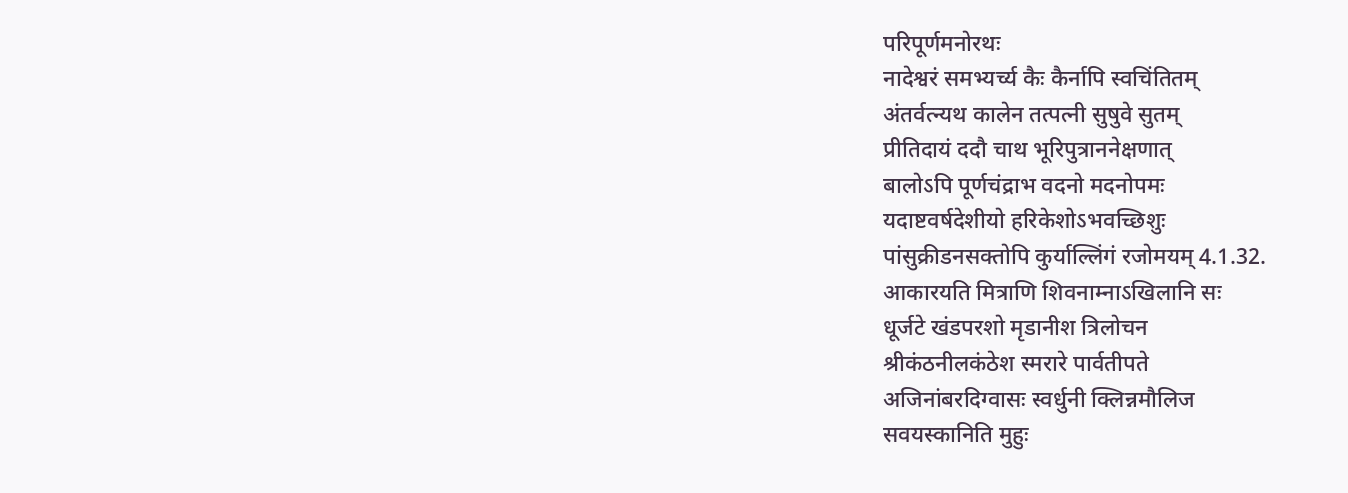परिपूर्णमनोरथः
नादेश्वरं समभ्यर्च्य कैः कैर्नापि स्वचिंतितम्
अंतर्वत्न्यथ कालेन तत्पत्नी सुषुवे सुतम्
प्रीतिदायं ददौ चाथ भूरिपुत्राननेक्षणात्
बालोऽपि पूर्णचंद्राभ वदनो मदनोपमः
यदाष्टवर्षदेशीयो हरिकेशोऽभवच्छिशुः
पांसुक्रीडनसक्तोपि कुर्याल्लिंगं रजोमयम् 4.1.32.
आकारयति मित्राणि शिवनाम्नाऽखिलानि सः
धूर्जटे खंडपरशो मृडानीश त्रिलोचन
श्रीकंठनीलकंठेश स्मरारे पार्वतीपते
अजिनांबरदिग्वासः स्वर्धुनी क्लिन्नमौलिज
सवयस्कानिति मुहुः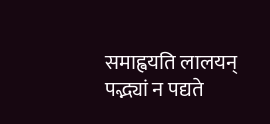समाह्वयति लालयन्
पद्भ्यां न पद्यते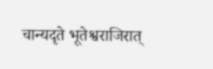चान्यदृते भूतेश्वराजिरात्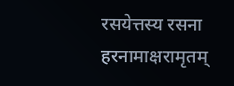रसयेत्तस्य रसना हरनामाक्षरामृतम्